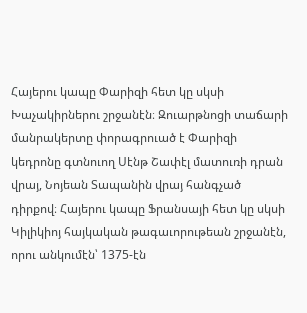Հայերու կապը Փարիզի հետ կը սկսի Խաչակիրներու շրջանէն։ Զուարթնոցի տաճարի մանրակերտը փորագրուած է Փարիզի կեդրոնը գտնուող Սէնթ Շափէլ մատուռի դրան վրայ, Նոյեան Տապանին վրայ հանգչած դիրքով։ Հայերու կապը Ֆրանսայի հետ կը սկսի Կիլիկիոյ հայկական թագաւորութեան շրջանէն, որու անկումէն՝ 1375-էն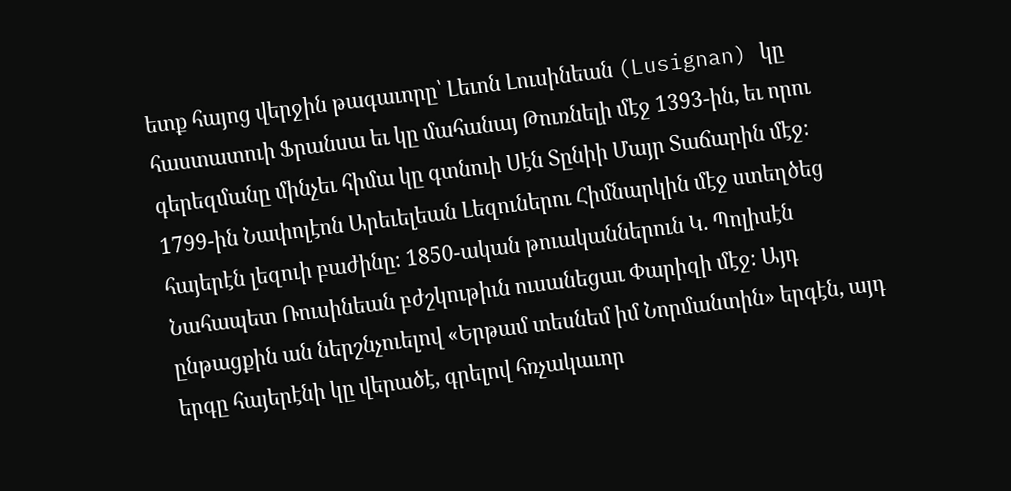ետք հայոց վերջին թագաւորը՝ Լեւոն Լուսինեան (Lusignan) կը հաստատուի Ֆրանսա եւ կը մահանայ Թուռնելի մէջ 1393-ին, եւ որու գերեզմանը մինչեւ հիմա կը գտնուի Սէն Տընիի Մայր Տաճարին մէջ։
1799-ին Նափոլէոն Արեւելեան Լեզուներու Հիմնարկին մէջ ստեղծեց հայերէն լեզուի բաժինը։ 1850-ական թուականներուն Կ. Պոլիսէն Նահապետ Ռուսինեան բժշկութիւն ուսանեցաւ Փարիզի մէջ։ Այդ ընթացքին ան ներշնչուելով «Երթամ տեսնեմ իմ Նորմանտին» երգէն, այդ երգը հայերէնի կը վերածէ, գրելով հռչակաւոր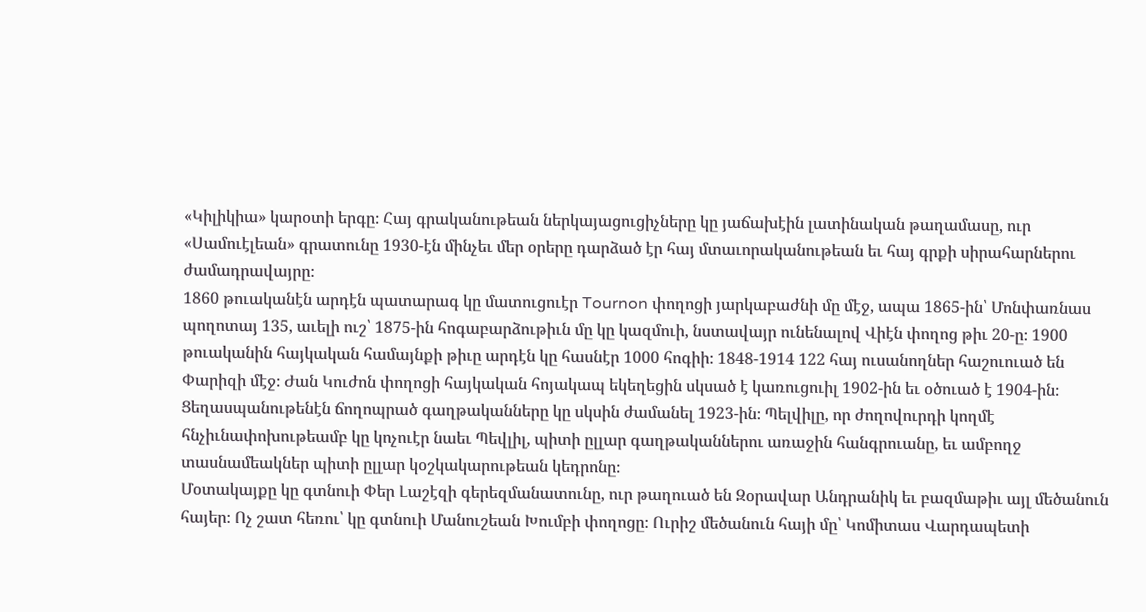«Կիլիկիա» կարօտի երգը։ Հայ գրականութեան ներկայացուցիչները կը յաճախէին լատինական թաղամասը, ուր «Սամուէլեան» գրատունը 1930-էն մինչեւ մեր օրերը դարձած էր հայ մտաւորականութեան եւ հայ գրքի սիրահարներու ժամադրավայրը։
1860 թուականէն արդէն պատարագ կը մատուցուէր Tournon փողոցի յարկաբաժնի մը մէջ, ապա 1865-ին՝ Մոնփառնաս պողոտայ 135, աւելի ուշ՝ 1875-ին հոգաբարձութիւն մը կը կազմուի, նստավայր ունենալով Վիէն փողոց թիւ 20-ը։ 1900 թուականին հայկական համայնքի թիւը արդէն կը հասնէր 1000 հոգիի։ 1848-1914 122 հայ ուսանողներ հաշուուած են Փարիզի մէջ։ Ժան Կուժոն փողոցի հայկական հոյակապ եկեղեցին սկսած է կառուցուիլ 1902-ին եւ օծուած է 1904-ին։
Ցեղասպանութենէն ճողոպրած գաղթականները կը սկսին ժամանել 1923-ին։ Պելվիլը, որ ժողովուրդի կողմէ հնչիւնափոխութեամբ կը կոչուէր նաեւ Պեվլիլ, պիտի ըլլար գաղթականներու առաջին հանգրուանը, եւ ամբողջ տասնամեակներ պիտի ըլլար կօշկակարութեան կեդրոնը։
Մօտակայքը կը գտնուի Փեր Լաշէզի գերեզմանատունը, ուր թաղուած են Զօրավար Անդրանիկ եւ բազմաթիւ այլ մեծանուն հայեր։ Ոչ շատ հեռու՝ կը գտնուի Մանուշեան Խումբի փողոցը։ Ուրիշ մեծանուն հայի մը՝ Կոմիտաս Վարդապետի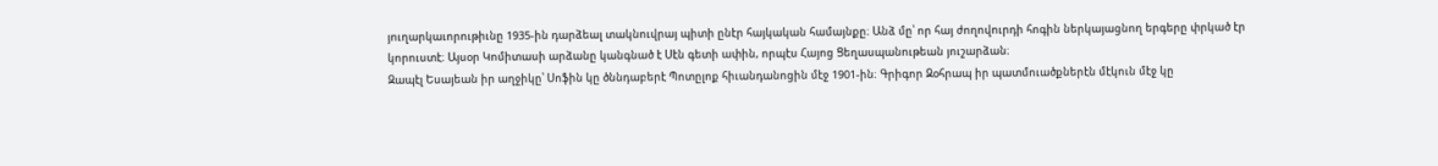յուղարկաւորութիւնը 1935-ին դարձեալ տակնուվրայ պիտի ընէր հայկական համայնքը։ Անձ մը՝ որ հայ ժողովուրդի հոգին ներկայացնող երգերը փրկած էր կորուստէ։ Այսօր Կոմիտասի արձանը կանգնած է Սէն գետի ափին, որպէս Հայոց Ցեղասպանութեան յուշարձան։
Զապէլ Եսայեան իր աղջիկը՝ Սոֆին կը ծննդաբերէ Պոտըլոք հիւանդանոցին մէջ 1901-ին։ Գրիգոր Զօհրապ իր պատմուածքներէն մէկուն մէջ կը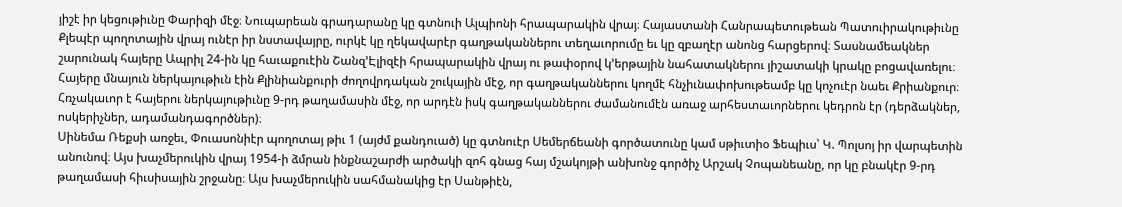յիշէ իր կեցութիւնը Փարիզի մէջ։ Նուպարեան գրադարանը կը գտնուի Ալպիոնի հրապարակին վրայ։ Հայաստանի Հանրապետութեան Պատուիրակութիւնը Քլեպէր պողոտային վրայ ունէր իր նստավայրը, ուրկէ կը ղեկավարէր գաղթականներու տեղաւորումը եւ կը զբաղէր անոնց հարցերով։ Տասնամեակներ շարունակ հայերը Ապրիլ 24-ին կը հաւաքուէին Շանզ՚Էլիզէի հրապարակին վրայ ու թափօրով կ՚երթային նահատակներու յիշատակի կրակը բոցավառելու։
Հայերը մնայուն ներկայութիւն էին Քլինիանքուրի ժողովրդական շուկային մէջ, որ գաղթականներու կողմէ հնչիւնափոխութեամբ կը կոչուէր նաեւ Քրիանքուր։
Հռչակաւոր է հայերու ներկայութիւնը 9-րդ թաղամասին մէջ, որ արդէն իսկ գաղթականներու ժամանումէն առաջ արհեստաւորներու կեդրոն էր (դերձակներ, ոսկերիչներ, ադամանդագործներ)։
Սինեմա Ռեքսի առջեւ, Փուասոնիէր պողոտայ թիւ 1 (այժմ քանդուած) կը գտնուէր Սեմերճեանի գործատունը կամ սթիւտիօ Ֆեպիւս՝ Կ. Պոլսոյ իր վարպետին անունով։ Այս խաչմերուկին վրայ 1954-ի ձմրան ինքնաշարժի արծակի զոհ գնաց հայ մշակոյթի անխոնջ գործիչ Արշակ Չոպանեանը, որ կը բնակէր 9-րդ թաղամասի հիւսիսային շրջանը։ Այս խաչմերուկին սահմանակից էր Սանթիէն,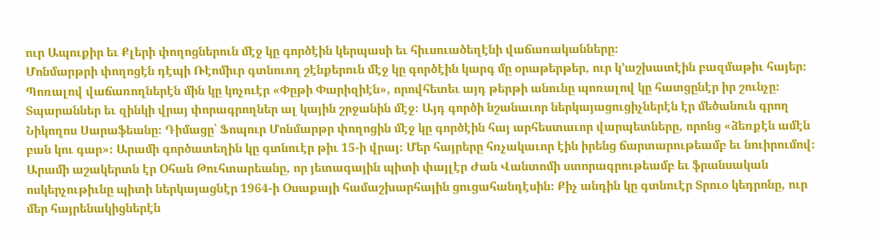ուր Ապուքիր եւ Քլերի փողոցներուն մէջ կը գործէին կերպասի եւ հիւսուածեղէնի վաճառականները։
Մոնմարթրի փողոցէն դէպի Ռէոմիւր գտնուող շէնքերուն մէջ կը գործէին կարգ մը օրաթերթեր, ուր կ՚աշխատէին բազմաթիւ հայեր։ Պոռալով վաճառողներէն մին կը կոչուէր «Փըթի Փարիզիէն», որովհետեւ այդ թերթի անունը պոռալով կը հատցընէր իր շունչը։ Տպարաններ եւ զինկի վրայ փորագրողներ ալ կային շրջանին մէջ։ Այդ գործի նշանաւոր ներկայացուցիչներէն էր մեծանուն գրող Նիկողոս Սարաֆեանը։ Դիմացը՝ Ֆոպուր Մոնմարթր փողոցին մէջ կը գործէին հայ արհեստաւոր վարպետները, որոնց «ձեռքէն ամէն բան կու գար»։ Արամի գործատեղին կը գտնուէր թիւ 15-ի վրայ։ Մեր հայրերը հռչակաւոր էին իրենց ճարտարութեամբ եւ նուիրումով։ Արամի աշակերտն էր Օհան Թուհտարեանը, որ յետագային պիտի փայլէր Ժան Վանտոմի ստորագրութեամբ եւ ֆրանսական ոսկերչութիւնը պիտի ներկայացնէր 1964-ի Օսաքայի համաշխարհային ցուցահանդէսին։ Քիչ անդին կը գտնուէր Տրուօ կեդրոնը, ուր մեր հայրենակիցներէն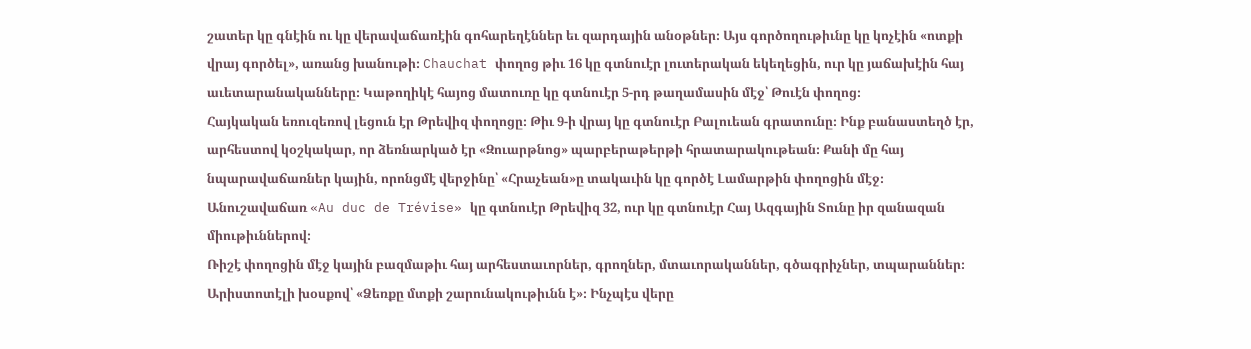շատեր կը գնէին ու կը վերավաճառէին գոհարեղէններ եւ զարդային անօթներ։ Այս գործողութիւնը կը կոչէին «ոտքի վրայ գործել», առանց խանութի։ Chauchat փողոց թիւ 16 կը գտնուէր լուտերական եկեղեցին, ուր կը յաճախէին հայ աւետարանականները։ Կաթողիկէ հայոց մատուռը կը գտնուէր 5-րդ թաղամասին մէջ՝ Թուէն փողոց։
Հայկական եռուզեռով լեցուն էր Թրեվիզ փողոցը։ Թիւ 9-ի վրայ կը գտնուէր Բալուեան գրատունը։ Ինք բանաստեղծ էր, արհեստով կօշկակար, որ ձեռնարկած էր «Զուարթնոց» պարբերաթերթի հրատարակութեան։ Քանի մը հայ նպարավաճառներ կային, որոնցմէ վերջինը՝ «Հրաչեան»ը տակաւին կը գործէ Լամարթին փողոցին մէջ։ Անուշավաճառ «Au duc de Trévise» կը գտնուէր Թրեվիզ 32, ուր կը գտնուէր Հայ Ազգային Տունը իր զանազան միութիւններով։
Ռիշէ փողոցին մէջ կային բազմաթիւ հայ արհեստաւորներ, գրողներ, մտաւորականներ, գծագրիչներ, տպարաններ։ Արիստոտէլի խօսքով՝ «Ձեռքը մտքի շարունակութիւնն է»։ Ինչպէս վերը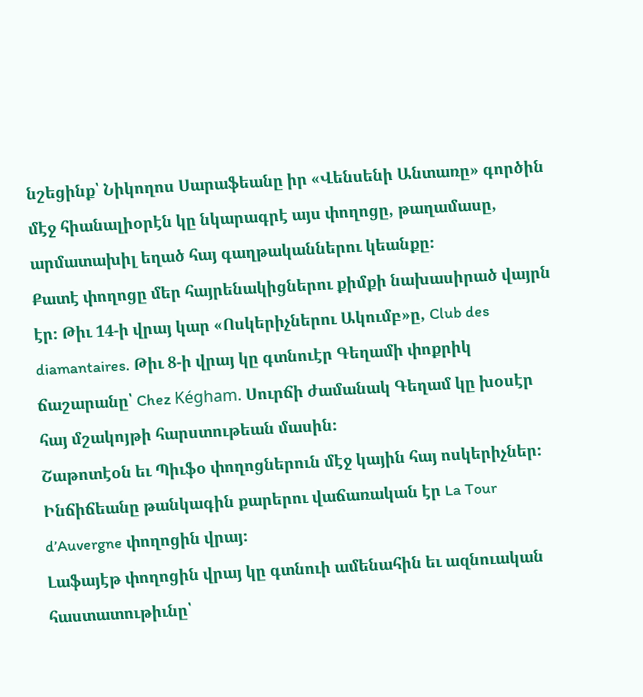նշեցինք՝ Նիկողոս Սարաֆեանը իր «Վենսենի Անտառը» գործին մէջ հիանալիօրէն կը նկարագրէ այս փողոցը, թաղամասը, արմատախիլ եղած հայ գաղթականներու կեանքը։
Քատէ փողոցը մեր հայրենակիցներու քիմքի նախասիրած վայրն էր։ Թիւ 14-ի վրայ կար «Ոսկերիչներու Ակումբ»ը, Club des diamantaires. Թիւ 8-ի վրայ կը գտնուէր Գեղամի փոքրիկ ճաշարանը՝ Chez Kégham. Սուրճի ժամանակ Գեղամ կը խօսէր հայ մշակոյթի հարստութեան մասին։
Շաթոտէօն եւ Պիւֆօ փողոցներուն մէջ կային հայ ոսկերիչներ։ Ինճիճեանը թանկագին քարերու վաճառական էր La Tour d’Auvergne փողոցին վրայ։
Լաֆայէթ փողոցին վրայ կը գտնուի ամենահին եւ ազնուական հաստատութիւնը՝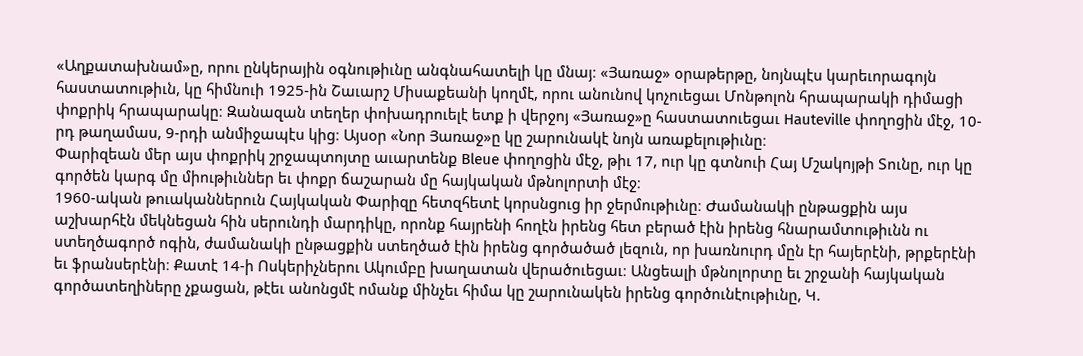«Աղքատախնամ»ը, որու ընկերային օգնութիւնը անգնահատելի կը մնայ։ «Յառաջ» օրաթերթը, նոյնպէս կարեւորագոյն հաստատութիւն, կը հիմնուի 1925-ին Շաւարշ Միսաքեանի կողմէ, որու անունով կոչուեցաւ Մոնթոլոն հրապարակի դիմացի փոքրիկ հրապարակը։ Զանազան տեղեր փոխադրուելէ ետք ի վերջոյ «Յառաջ»ը հաստատուեցաւ Hauteville փողոցին մէջ, 10-րդ թաղամաս, 9-րդի անմիջապէս կից։ Այսօր «Նոր Յառաջ»ը կը շարունակէ նոյն առաքելութիւնը։
Փարիզեան մեր այս փոքրիկ շրջապտոյտը աւարտենք Bleue փողոցին մէջ, թիւ 17, ուր կը գտնուի Հայ Մշակոյթի Տունը, ուր կը գործեն կարգ մը միութիւններ եւ փոքր ճաշարան մը հայկական մթնոլորտի մէջ։
1960-ական թուականներուն Հայկական Փարիզը հետզհետէ կորսնցուց իր ջերմութիւնը։ Ժամանակի ընթացքին այս աշխարհէն մեկնեցան հին սերունդի մարդիկը, որոնք հայրենի հողէն իրենց հետ բերած էին իրենց հնարամտութիւնն ու ստեղծագործ ոգին, ժամանակի ընթացքին ստեղծած էին իրենց գործածած լեզուն, որ խառնուրդ մըն էր հայերէնի, թրքերէնի եւ ֆրանսերէնի։ Քատէ 14-ի Ոսկերիչներու Ակումբը խաղատան վերածուեցաւ։ Անցեալի մթնոլորտը եւ շրջանի հայկական գործատեղիները չքացան, թէեւ անոնցմէ ոմանք մինչեւ հիմա կը շարունակեն իրենց գործունէութիւնը, Կ.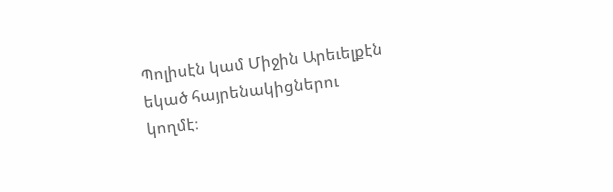Պոլիսէն կամ Միջին Արեւելքէն եկած հայրենակիցներու կողմէ։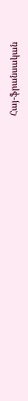Հայ-ֆրանսական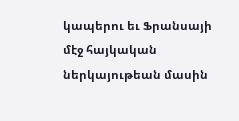կապերու եւ Ֆրանսայի մէջ հայկական ներկայութեան մասին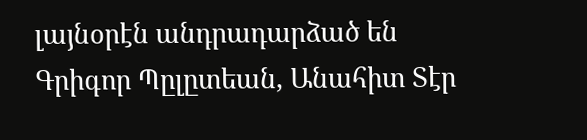լայնօրէն անդրադարձած են Գրիգոր Պըլըտեան, Անահիտ Տէր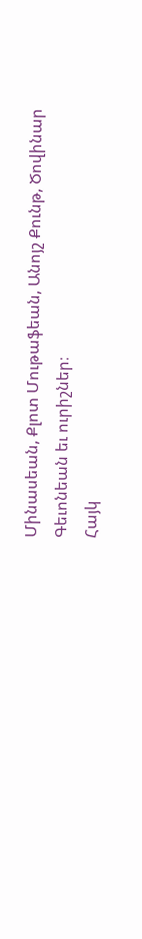Մինասեան, Քլոտ Մութաֆեան, Անոյշ Քունթ, Ծովինար Գեւոնեան եւ ուրիշներ։
Հայկ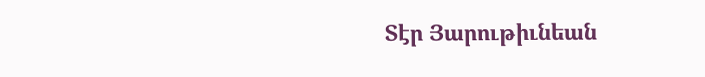Տէր Յարութիւնեան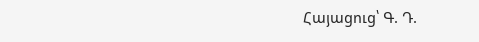Հայացուց՝ Գ. Դ.